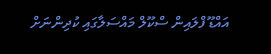އައްޑޫ ފްލައިން ސްކޫލް މައްސަލާގައި ކުދިންނަށް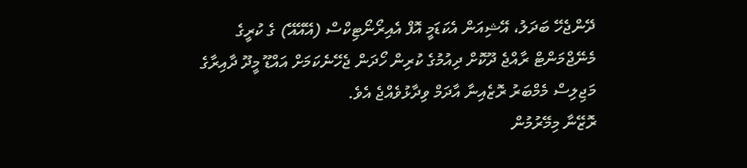ދޭންޖެހޭ ބަދަލު، އޭޝިއަން އެކަޑަމީ އޮފް އެއިރޯނޯޓިކްސް (އޭއޭއޭ) ގެ ކުރީގެ މެނޭޖްމަންޓް ރާއްޖެ ދޫކޮށް ދިއުމުގެ ކުރިން ހޯދަން ޖެހޭނެކަމަށް އައްޑޫ މީދޫ ދާއިރާގެ މަޖިލިސް މެމްބަރު ރޮޒެއިނާ އާދަމް ވިދާޅުވެއްޖެ އެވެ.
ރޮޒޭނާ މިމޭރުމުން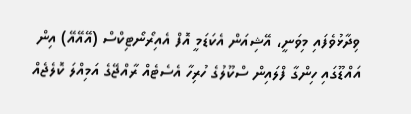ވިދާޅުވެފައި މިވަނީ، އޭޝިއަން އެކަޑަމީ އޮފް އެއިރޯނޯޓިކްސް (އޭއޭއޭ) އިން އައްޑޫގައި ހިންގާ ފްލައިން ސްކޫލުގެ ހުރިހާ އެސެޓެއް ރާއްޖޭގެ އަމިއްލަ ކޮލެޖެއް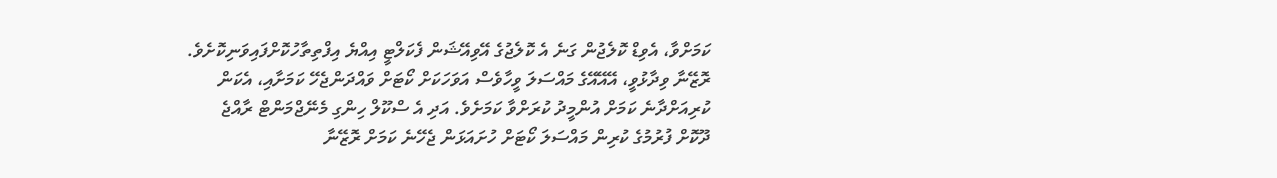ކަމަށްވާ، އެވިޑް ކޮލެޖުން ގަނެ އެ ކޮލެޖުގެ އޭވިއޭޝަން ފެކަލްޓީ އިއްޔެ އިފްތިތާހުކޮށްފައިވަނިކޮށެވެ.
ރޮޒޭނާ ވިދާޅުވީ، އޭއޭއޭގެ މައްސަލަ ވީހާވެސް އަވަހަކަށް ކޯޓަށް ވައްދަންޖެހޭ ކަމަށާއި، އެކަން ކުރިއަށްދާނެ ކަމަށް އުންމީދު ކުރަށްވާ ކަމަށެވެ. އަދި އެ ސްކޫލް ހިންގި މެނޭޖްމަންޓް ރާއްޖެ ދޫކޮށް ފުރުމުގެ ކުރިން މައްސަލަ ކޯޓަށް ހުށައަޅަން ޖެހޭނެ ކަމަށް ރޮޒޭނާ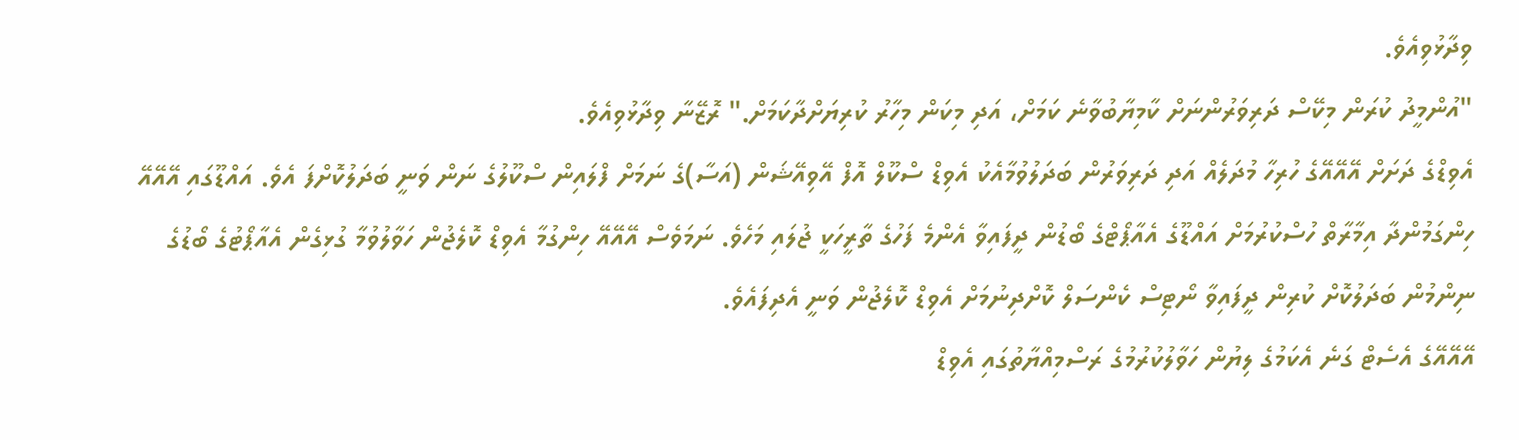ވިދާޅުވިއެވެ.
"އުންމީދު ކުރަން މިކޭސް ދަރިވަރުންނަށް ކާމިޔާބުވާނެ ކަމަށް، އަދި މިކަން މިހާރު ކުރިޔަށްދާކަމަށް." ރޮޒޭނާ ވިދާޅުވިއެވެ.
އެވިޑްގެ ދަށަށް އޭއޭއޭގެ ހުރިހާ މުދަލެއް އަދި ދަރިވަރުން ބަދަލުވުމާއެކު އެވިޑް ސްކޫލް އޮފް އޭވިއޭޝަން (އަސާ)ގެ ނަމަށް ފްލައިން ސްކޫލުގެ ނަން ވަނީ ބަދަލުކޮށްފަ އެވެ. އައްޑޫގައި އޭއޭއޭ ހިންގަމުންދާ އިމާރާތް ހުސްކުރުމަށް އައްޑޫގެ އެއާޕޯޓްގެ ބޯޑުން ދީފައިވާ އެންމެ ފަހުގެ ތާރީހަކީ ޖުލައި މަހެވެ. ނަމަވެސް އޭއޭއޭ ހިންގުމާ އެވިޑް ކޮލެޖުން ހަވާލުވުމާ ގުޅިގެން އެއާޕޯޓުގެ ބޯޑުގެ ނިންމުން ބަދަލުކޮށް ކުރިން ދީފައިވާ ނޯޓިސް ކެންސަލް ކޮށްދިނުމަށް އެވިޑް ކޮލެޖުން ވަނީ އެދިފައެވެ.
އޭއޭއޭގެ އެސެޓް ގަނެ އެކަމުގެ ލިޔުން ހަވާލުކުރުމުގެ ރަސްމިއްޔާތުގައި އެވިޑް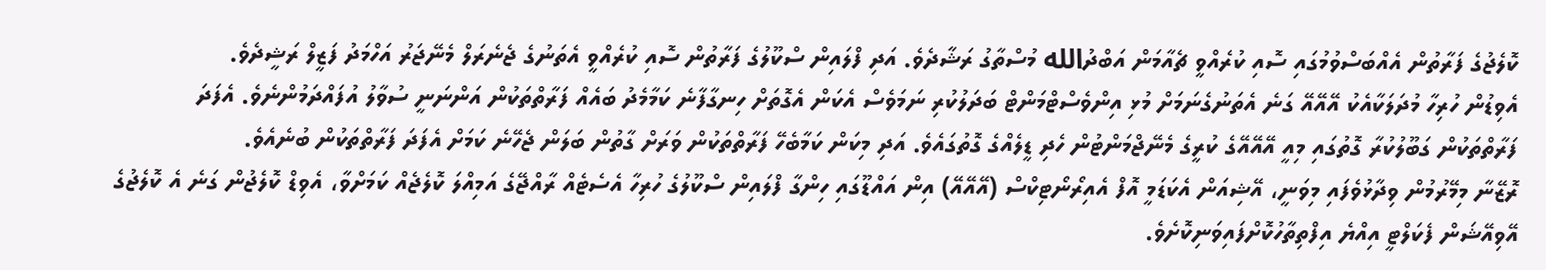ކޮލެޖުގެ ފަރާތުން އެއްބަސްވުމުގައި ސޮއި ކުރެއްވީ ޗެއާމަން އަބްދުالله މުސްތާގު ރަޝާދެވެ. އަދި ފްލައިން ސްކޫލުގެ ފަރާތުން ސޮއި ކުރެއްވީ އެތަނުގެ ޖެނެރަލް މެނޭޖަރު އަހްމަދު ފަޒީލް ރަޝީދެވެ.
އެވިޑުން ހުރިހާ މުދަލަކާއެކު އޭއޭއޭ ގަނެ އެތަނުގެނަމަށް މުޅި އިންވެސްޓްމަންޓް ބަދަލުކުރި ނަމަވެސް އެކަން އެގޮތަށް ހިނގާފާނެ ކަމާމެދު ބައެއް ފަރާތްތަކުން އަންނަނީ ސުވާލު އުފައްދަމުންނެވެ. އެފަދަ ފަރާތްތަކުން ގަބޫލުކުރާ ގޮތުގައި މިއީ އޭއޭއޭގެ ކުރީގެ މެނޭޖްމަންޓުން ހެދި ޑީލެއްގެ ގޮތުގައެވެ. އަދި މިކަން ކަމާބެހޭ ފަރާތްތަކުން ވަރަށް ގާތުން ބަލަން ޖެހޭނެ ކަމަށް އެފަދަ ފަރާތްތަކުން ބުނެއެވެ.
ރޮޒޭނާ މިމޭރުމުން ވިދާޅުވެފައި މިވަނީ، އޭޝިއަން އެކަޑަމީ އޮފް އެއިރޯނޯޓިކްސް (އޭއޭއޭ) އިން އައްޑޫގައި ހިންގާ ފްލައިން ސްކޫލުގެ ހުރިހާ އެސެޓެއް ރާއްޖޭގެ އަމިއްލަ ކޮލެޖެއް ކަމަށްވާ، އެވިޑް ކޮލެޖުން ގަނެ އެ ކޮލެޖުގެ އޭވިއޭޝަން ފެކަލްޓީ އިއްޔެ އިފްތިތާހުކޮށްފައިވަނިކޮށެވެ.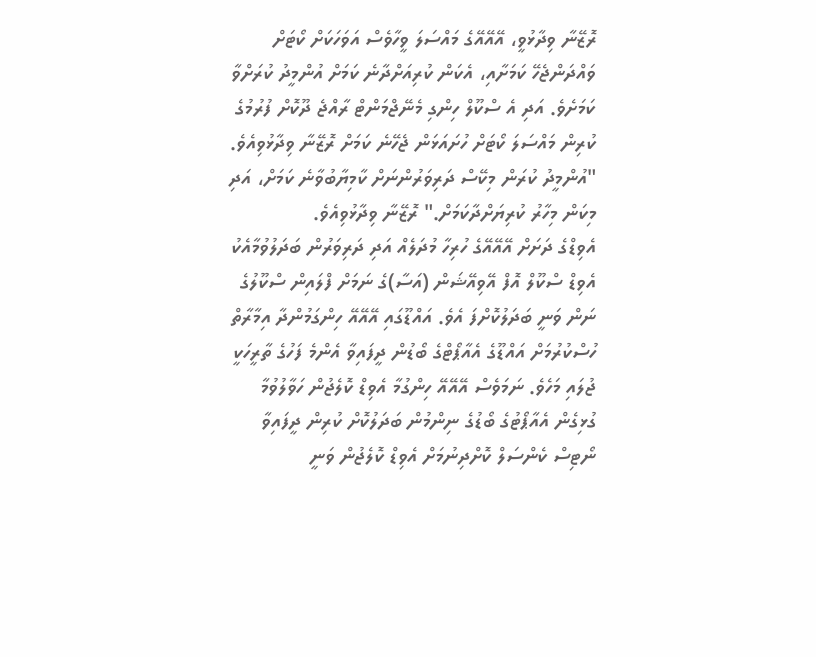ރޮޒޭނާ ވިދާޅުވީ، އޭއޭއޭގެ މައްސަލަ ވީހާވެސް އަވަހަކަށް ކޯޓަށް ވައްދަންޖެހޭ ކަމަށާއި، އެކަން ކުރިއަށްދާނެ ކަމަށް އުންމީދު ކުރަށްވާ ކަމަށެވެ. އަދި އެ ސްކޫލް ހިންގި މެނޭޖްމަންޓް ރާއްޖެ ދޫކޮށް ފުރުމުގެ ކުރިން މައްސަލަ ކޯޓަށް ހުށައަޅަން ޖެހޭނެ ކަމަށް ރޮޒޭނާ ވިދާޅުވިއެވެ.
"އުންމީދު ކުރަން މިކޭސް ދަރިވަރުންނަށް ކާމިޔާބުވާނެ ކަމަށް، އަދި މިކަން މިހާރު ކުރިޔަށްދާކަމަށް." ރޮޒޭނާ ވިދާޅުވިއެވެ.
އެވިޑްގެ ދަށަށް އޭއޭއޭގެ ހުރިހާ މުދަލެއް އަދި ދަރިވަރުން ބަދަލުވުމާއެކު އެވިޑް ސްކޫލް އޮފް އޭވިއޭޝަން (އަސާ)ގެ ނަމަށް ފްލައިން ސްކޫލުގެ ނަން ވަނީ ބަދަލުކޮށްފަ އެވެ. އައްޑޫގައި އޭއޭއޭ ހިންގަމުންދާ އިމާރާތް ހުސްކުރުމަށް އައްޑޫގެ އެއާޕޯޓްގެ ބޯޑުން ދީފައިވާ އެންމެ ފަހުގެ ތާރީހަކީ ޖުލައި މަހެވެ. ނަމަވެސް އޭއޭއޭ ހިންގުމާ އެވިޑް ކޮލެޖުން ހަވާލުވުމާ ގުޅިގެން އެއާޕޯޓުގެ ބޯޑުގެ ނިންމުން ބަދަލުކޮށް ކުރިން ދީފައިވާ ނޯޓިސް ކެންސަލް ކޮށްދިނުމަށް އެވިޑް ކޮލެޖުން ވަނީ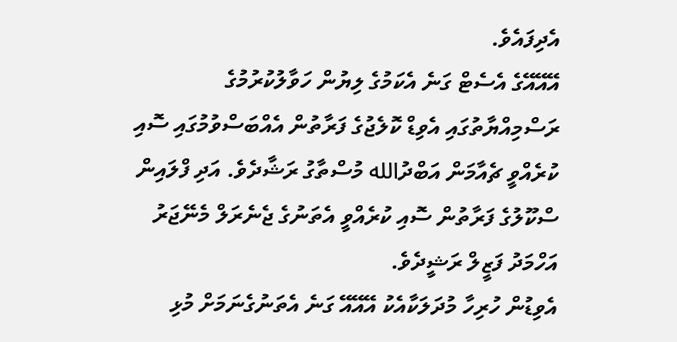އެދިފައެވެ.
އޭއޭއޭގެ އެސެޓް ގަނެ އެކަމުގެ ލިޔުން ހަވާލުކުރުމުގެ ރަސްމިއްޔާތުގައި އެވިޑް ކޮލެޖުގެ ފަރާތުން އެއްބަސްވުމުގައި ސޮއި ކުރެއްވީ ޗެއާމަން އަބްދުالله މުސްތާގު ރަޝާދެވެ. އަދި ފްލައިން ސްކޫލުގެ ފަރާތުން ސޮއި ކުރެއްވީ އެތަނުގެ ޖެނެރަލް މެނޭޖަރު އަހްމަދު ފަޒީލް ރަޝީދެވެ.
އެވިޑުން ހުރިހާ މުދަލަކާއެކު އޭއޭއޭ ގަނެ އެތަނުގެނަމަށް މުޅި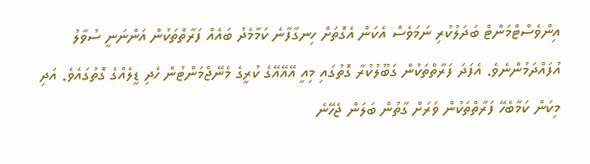އިންވެސްޓްމަންޓް ބަދަލުކުރި ނަމަވެސް އެކަން އެގޮތަށް ހިނގާފާނެ ކަމާމެދު ބައެއް ފަރާތްތަކުން އަންނަނީ ސުވާލު އުފައްދަމުންނެވެ. އެފަދަ ފަރާތްތަކުން ގަބޫލުކުރާ ގޮތުގައި މިއީ އޭއޭއޭގެ ކުރީގެ މެނޭޖްމަންޓުން ހެދި ޑީލެއްގެ ގޮތުގައެވެ. އަދި މިކަން ކަމާބެހޭ ފަރާތްތަކުން ވަރަށް ގާތުން ބަލަން ޖެހޭނެ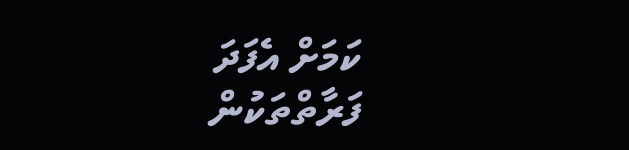ކަމަށް އެފަދަ ފަރާތްތަކުން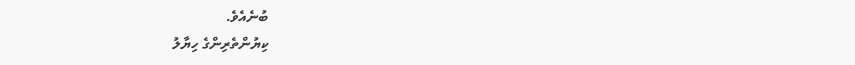ބުނެއެވެ.
ކިޔުންތެރިންގެ ހިޔާލު